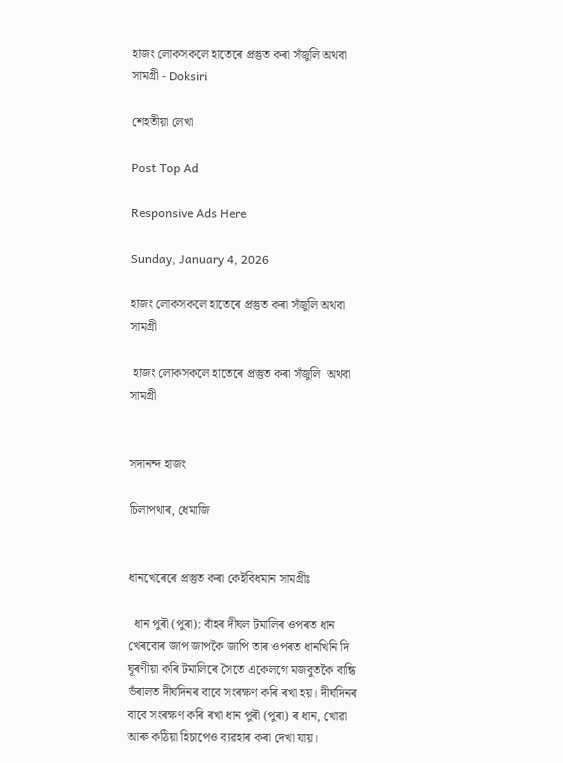হাজং লোকসকলে হাতেৰে প্ৰস্তুত কৰা সঁজুলি অথবা সামগ্ৰী - Doksiri

শেহতীয়া লেখা

Post Top Ad

Responsive Ads Here

Sunday, January 4, 2026

হাজং লোকসকলে হাতেৰে প্ৰস্তুত কৰা সঁজুলি অথবা সামগ্ৰী

 হাজং লোকসকলে হাতেৰে প্ৰস্তুত কৰা সঁজুলি  অথবা সামগ্ৰী


সদানন্দ হাজং

চিলাপথাৰ, ধেমাজি


ধানখেৰেৰে প্ৰস্তুত কৰা কেইবিধমান সামগ্ৰীঃ

  ধান পুৰৗ (পুৰা): বাঁহৰ দীঘল টমালিৰ ওপৰত ধান খেৰবোৰ জাপ জাপকৈ জাপি তাৰ ওপৰত ধানখিনি দি ঘূৰণীয়া কৰি টমালিৰে সৈতে একেলগে মজবুতকৈ বান্ধি ভঁৰালত দীৰ্ঘদিনৰ বাবে সংৰক্ষণ কৰি ৰখা হয়। দীৰ্ঘদিনৰ বাবে সংৰক্ষণ কৰি ৰখা ধান পুৰৗ (পুৰা) ৰ ধান, খোৱা আৰু কঠিয়া হিচাপেও ব্যৱহাৰ কৰা দেখা যায়।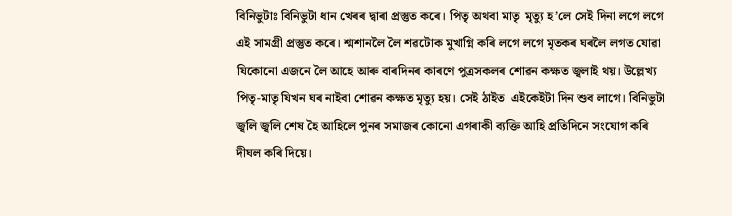বিনিভুটাঃ বিনিভুটা ধান খেৰৰ দ্বাৰা প্ৰস্তুত কৰে। পিতৃ অথবা মাতৃ  মৃত্যু হ’লে সেই দিনা লগে লগে এই সামগ্ৰী প্ৰস্তুত কৰে। শ্মশানলৈ লৈ শৱটোক মুখাগ্নি কৰি লগে লগে মৃতকৰ ঘৰলৈ লগত যোৱা যিকোনো এজনে লৈ আহে আৰু বাৰদিনৰ কাৰণে পুত্ৰসকলৰ শোৱন কক্ষত জ্বলাই থয়। উল্লেখ্য পিতৃ-মাতৃ যিখন ঘৰ নাইবা শোৱন কক্ষত মৃত্যু হয়। সেই ঠাইত  এইকেইটা দিন শুব লাগে। বিনিভুটা জ্বলি জ্বলি শেষ হৈ আহিলে পুনৰ সমাজৰ কোনো এগৰাকী ব্যক্তি আহি প্ৰতিদিনে সংযোগ কৰি দীঘল কৰি দিয়ে।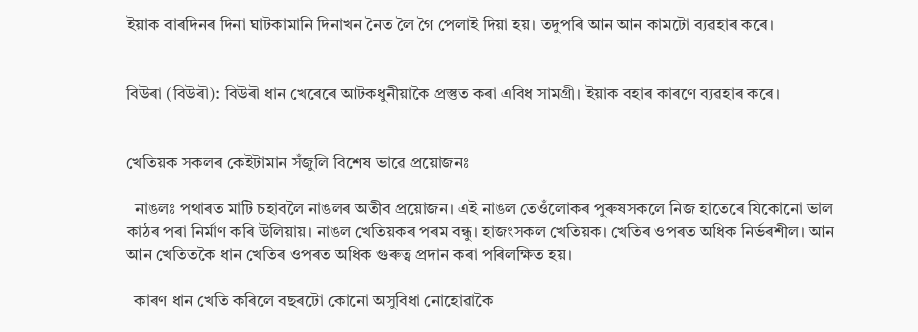ইয়াক বাৰদিনৰ দিনা ঘাটকামানি দিনাখন নৈত লৈ গৈ পেলাই দিয়া হয়। তদুপৰি আন আন কামটো ব্যৱহাৰ কৰে।


বিউৰা (বিউৰৗ): বিউৰৗ ধান খেৰেৰে আটকধুনীয়াকৈ প্ৰস্তুত কৰা এবিধ সামগ্ৰী। ইয়াক বহাৰ কাৰণে ব্যৱহাৰ কৰে।


খেতিয়ক সকলৰ কেইটামান সঁজুলি বিশেষ ভাৱে প্ৰয়োজনঃ

  নাঙলঃ পথাৰত মাটি চহাবলৈ নাঙলৰ অতীব প্ৰয়োজন। এই নাঙল তেওঁলোকৰ পুৰুষসকলে নিজ হাতেৰে যিকোনো ভাল কাঠৰ পৰা নিৰ্মাণ কৰি উলিয়ায়। নাঙল খেতিয়কৰ পৰম বন্ধু। হাজংসকল খেতিয়ক। খেতিৰ ওপৰত অধিক নিৰ্ভৰশীল। আন আন খেতিতকৈ ধান খেতিৰ ওপৰত অধিক গুৰুত্ব প্ৰদান কৰা পৰিলক্ষিত হয়।

  কাৰণ ধান খেতি কৰিলে বছৰটো কোনো অসুবিধা নোহোৱাকৈ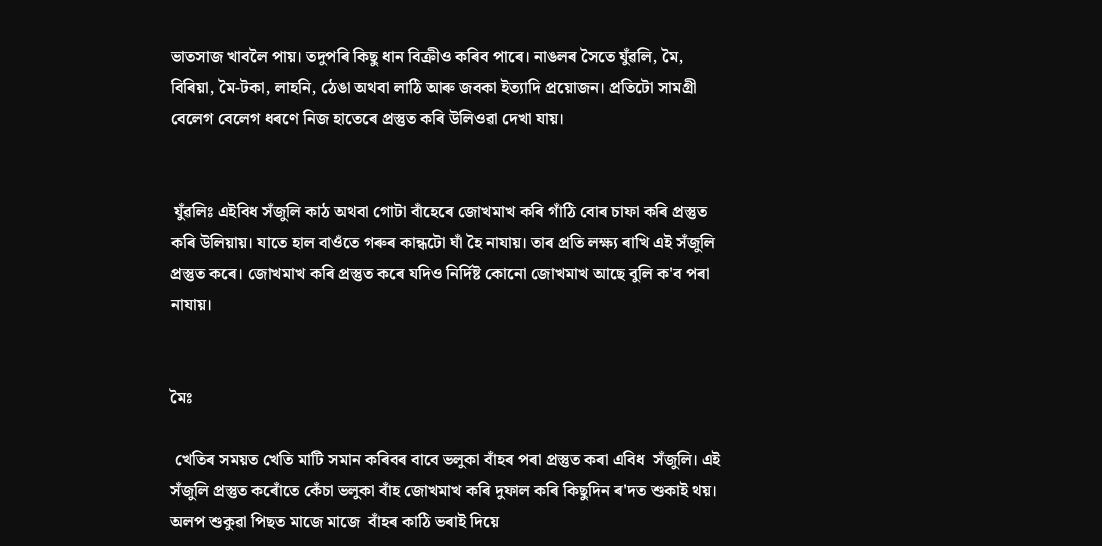ভাতসাজ খাবলৈ পায়। তদুপৰি কিছু ধান বিক্ৰীও কৰিব পাৰে। নাঙলৰ সৈতে যুঁৱলি, মৈ, বিৰিয়া, মৈ-টকা, লাহনি, ঠেঙা অথবা লাঠি আৰু জবকা ইত্যাদি প্ৰয়োজন। প্ৰতিটো সামগ্ৰী বেলেগ বেলেগ ধৰণে নিজ হাতেৰে প্ৰস্তুত কৰি উলিওৱা দেখা যায়।


 যুঁৱলিঃ এইবিধ সঁজুলি কাঠ অথবা গোটা বাঁহেৰে জোখমাখ কৰি গাঁঠি বোৰ চাফা কৰি প্ৰস্তুত কৰি উলিয়ায়। যাতে হাল বাওঁতে গৰুৰ কান্ধটো ঘাঁ হৈ নাযায়। তাৰ প্ৰতি লক্ষ্য ৰাখি এই সঁজুলি প্ৰস্তুত কৰে। জোখমাখ কৰি প্ৰস্তুত কৰে যদিও নিৰ্দিষ্ট কোনো জোখমাখ আছে বুলি ক'ব পৰা নাযায়।


মৈঃ

 খেতিৰ সময়ত খেতি মাটি সমান কৰিবৰ বাবে ভলুকা বাঁহৰ পৰা প্ৰস্তুত কৰা এবিধ  সঁজুলি। এই সঁজুলি প্ৰস্তুত কৰোঁতে কেঁচা ভলুকা বাঁহ জোখমাখ কৰি দুফাল কৰি কিছুদিন ৰ'দত শুকাই থয়। অলপ শুকুৱা পিছত মাজে মাজে  বাঁহৰ কাঠি ভৰাই দিয়ে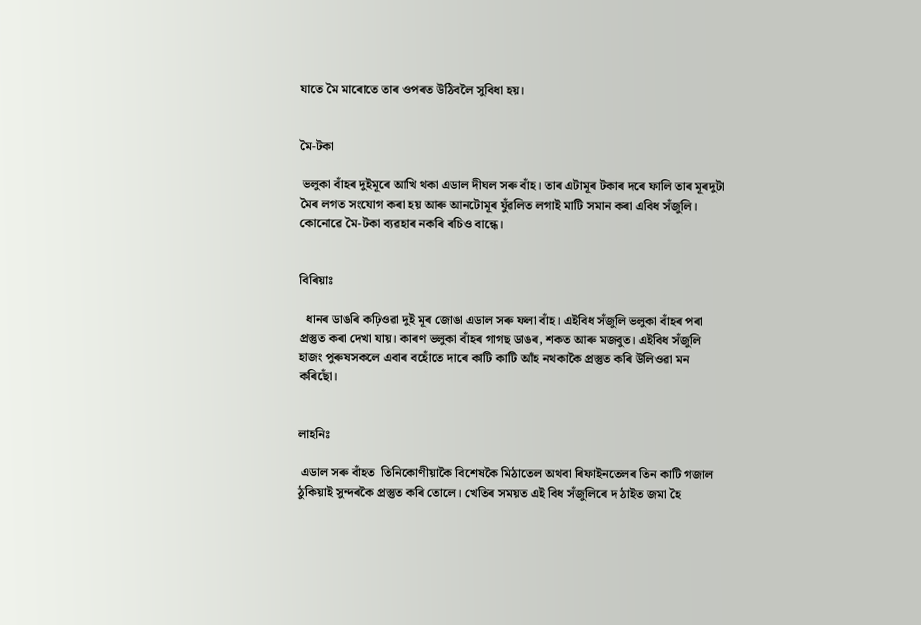যাতে মৈ মাৰোতে তাৰ ওপৰত উঠিবলৈ সুবিধা হয়।


মৈ-টকা

 ভলুকা বাঁহৰ দুইমূৰে আখি থকা এডাল দীঘল সৰু বাঁহ। তাৰ এটামূৰ টকাৰ দৰে ফালি তাৰ মূৰদুটা মৈৰ লগত সংযোগ কৰা হয় আৰু আনটোমূৰ যুঁৱলিত লগাই মাটি সমান কৰা এবিধ সঁজুলি। কোনোৱে মৈ-টকা ব্যৱহাৰ নকৰি ৰচিও বান্ধে।


বিৰিয়াঃ

  ধানৰ ডাঙৰি কঢ়িওৱা দুই মূৰ জোঙা এডাল সৰু ফলা বাঁহ। এইবিধ সঁজুলি ভলুকা বাঁহৰ পৰা প্ৰস্তুত কৰা দেখা যায়। কাৰণ ভলুকা বাঁহৰ গাগছ ডাঙৰ, শকত আৰু মজবুত। এইবিধ সঁজুলি হাজং পুৰুষসকলে এবাৰ বহোঁতে দাৰে কাটি কাটি আঁহ নথকাকৈ প্ৰস্তুত কৰি উলিওৱা মন কৰিছোঁ।


লাহনিঃ

 এডাল সৰু বাঁহত  তিনিকোণীয়াকৈ বিশেষকৈ মিঠাতেল অথবা ৰিফাইনতেলৰ তিন কাটি গজাল ঠুকিয়াই সুন্দৰকৈ প্ৰস্তুত কৰি তোলে। খেতিৰ সময়ত এই বিধ সঁজুলিৰে দ ঠাইত জমা হৈ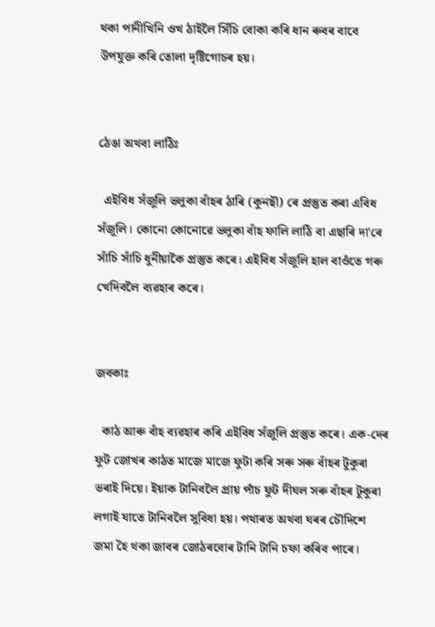থকা পানীখিনি ওখ ঠাইলৈ সিঁচি বোকা কৰি ধান ৰুবৰ বাবে উপযুক্ত কৰি তোলা দৃষ্টিগোচৰ হয়।


ঠেঙা অথবা লাঠিঃ

  এইবিধ সঁজুলি ভলুকা বাঁহৰ ঠাৰি (কুনছৗ) ৰে প্ৰস্তুত কৰা এবিধ সঁজুলি। কোনো কোনোৱে ভলুকা বাঁহ ফালি লাঠি বা এছাৰি দা'ৰে সাঁচি সাঁচি ধুনীয়াকৈ প্ৰস্তুত কৰে। এইবিধ সঁজুলি হাল বাওঁতে গৰু খেদিবলৈ ব্যৱহাৰ কৰে।


জবকাঃ

  কাঠ আৰু বাঁহ ব্যৱহাৰ কৰি এইবিধ সঁজুলি প্ৰস্তুত কৰে। এক-দেৰ ফুট জোখৰ কাঠত মাজে মাজে ফুটা কৰি সৰু সৰু বাঁহৰ টুকুৰা ভৰাই দিয়ে। ইয়াক টানিবলৈ প্ৰায় পাঁচ ফুট দীঘল সৰু বাঁহৰ টুকুৰা লগাই যাতে টানিবলৈ সুবিধা হয়। পথাৰত অথবা ঘৰৰ চৌদিশে জমা হৈ থকা জাবৰ জোঠৰবোৰ টানি টানি চফা কৰিব পাৰে।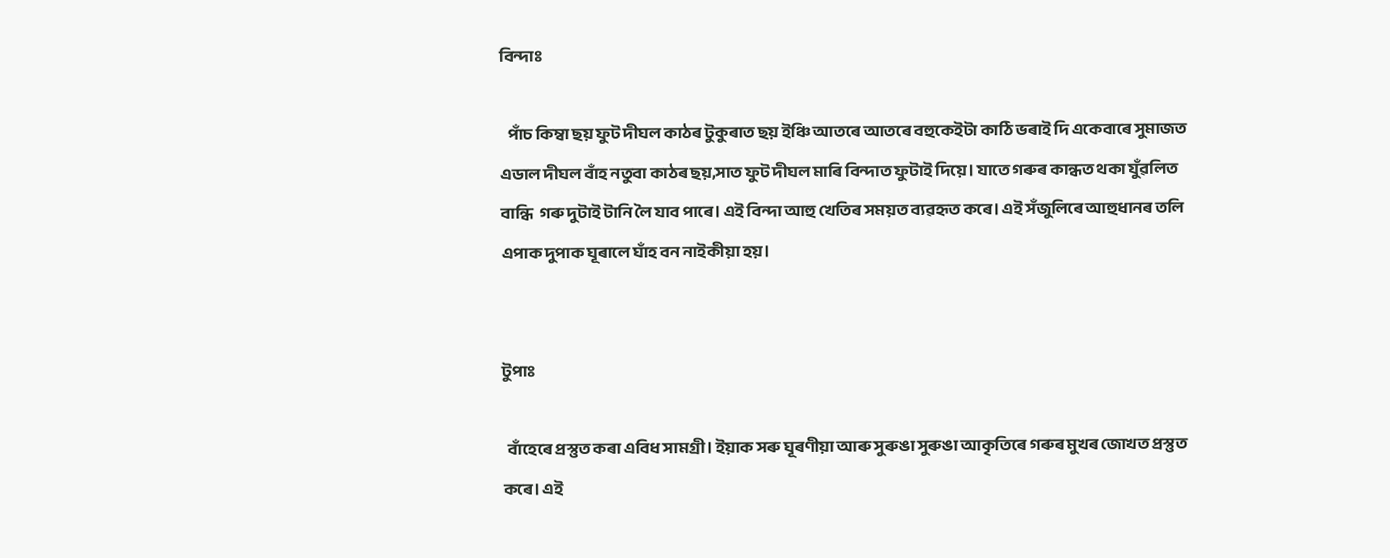বিন্দাঃ

   পাঁচ কিম্বা ছয় ফুট দীঘল কাঠৰ টুকুৰাত ছয় ইঞ্চি আতৰে আতৰে বহুকেইটা কাঠি ভৰাই দি একেবাৰে সুমাজত এডাল দীঘল বাঁহ নতুবা কাঠৰ ছয়,সাত ফুট দীঘল মাৰি বিন্দাত ফুটাই দিয়ে। যাতে গৰুৰ কান্ধত থকা যুঁৱলিত বান্ধি  গৰু দুটাই টানি লৈ যাব পাৰে। এই বিন্দা আহু খেতিৰ সময়ত ব্যৱহৃত কৰে। এই সঁজুলিৰে আহুধানৰ তলি এপাক দুপাক ঘূৰালে ঘাঁহ বন নাইকীয়া হয়।


টুপাঃ

  বাঁহেৰে প্ৰস্তুত কৰা এবিধ সামগ্ৰী। ইয়াক সৰু ঘূৰণীয়া আৰু সুৰুঙা সুৰুঙা আকৃতিৰে গৰুৰ মুখৰ জোখত প্ৰস্তুত কৰে। এই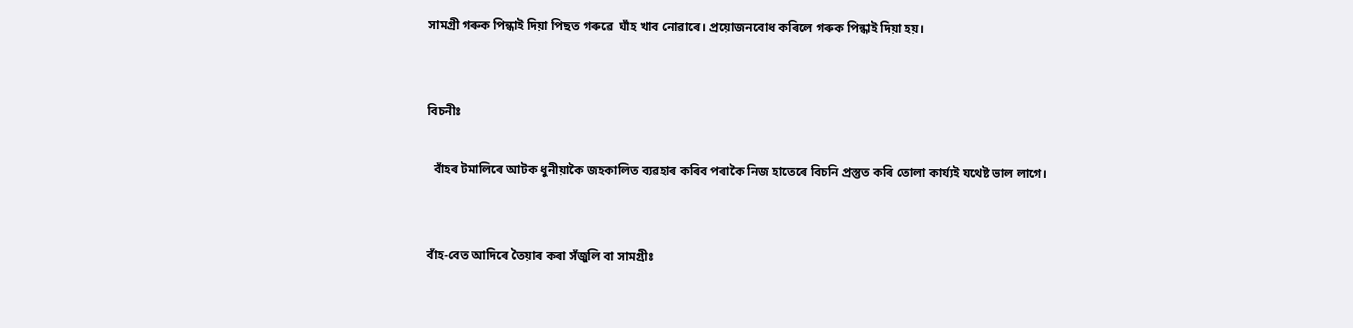সামগ্ৰী গৰুক পিন্ধাই দিয়া পিছত গৰুৱে  ঘাঁহ খাব নোৱাৰে। প্ৰয়োজনবোধ কৰিলে গৰুক পিন্ধাই দিয়া হয়।


বিচনীঃ

  বাঁহৰ টমালিৰে আটক ধুনীয়াকৈ জহকালিত ব্যৱহাৰ কৰিব পৰাকৈ নিজ হাতেৰে বিচনি প্ৰস্তুত কৰি তোলা কাৰ্য্যই যথেষ্ট ভাল লাগে।


বাঁহ-বেত আদিৰে তৈয়াৰ কৰা সঁজুলি বা সামগ্ৰীঃ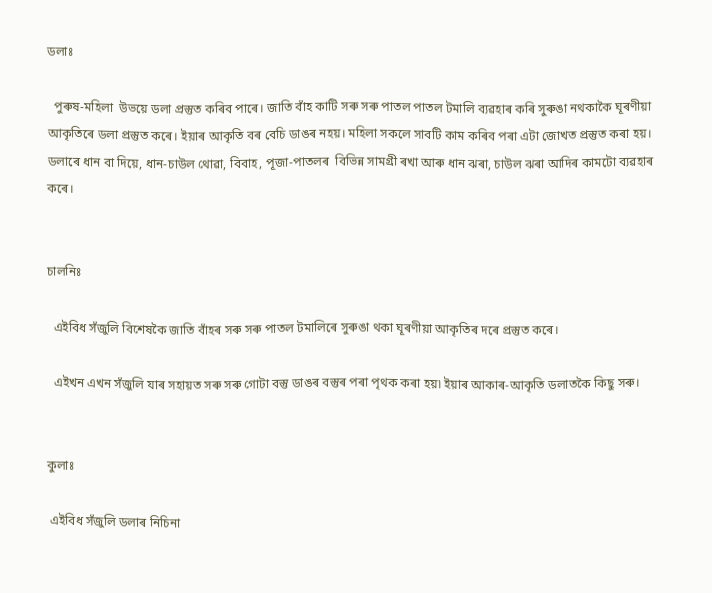ডলাঃ

  পুৰুষ-মহিলা  উভয়ে ডলা প্ৰস্তুত কৰিব পাৰে। জাতি বাঁহ কাটি সৰু সৰু পাতল পাতল টমালি ব্যৱহাৰ কৰি সুৰুঙা নথকাকৈ ঘূৰণীয়া আকৃতিৰে ডলা প্ৰস্তুত কৰে। ইয়াৰ আকৃতি বৰ বেচি ডাঙৰ নহয়। মহিলা সকলে সাবটি কাম কৰিব পৰা এটা জোখত প্ৰস্তুত কৰা হয়। ডলাৰে ধান বা দিয়ে, ধান-চাউল থোৱা, বিবাহ, পূজা-পাতলৰ  বিভিন্ন সামগ্ৰী ৰখা আৰু ধান ঝৰা, চাউল ঝৰা আদিৰ কামটো ব্যৱহাৰ কৰে।


চালনিঃ

  এইবিধ সঁজুলি বিশেষকৈ জাতি বাঁহৰ সৰু সৰু পাতল টমালিৰে সুৰুঙা থকা ঘূৰণীয়া আকৃতিৰ দৰে প্ৰস্তুত কৰে।

  এইখন এখন সঁজুলি যাৰ সহায়ত সৰু সৰু গোটা বস্তু ডাঙৰ বস্তুৰ পৰা পৃথক কৰা হয়৷ ইয়াৰ আকাৰ-আকৃতি ডলাতকৈ কিছু সৰু।


কুলাঃ

 এইবিধ সঁজুলি ডলাৰ নিচিনা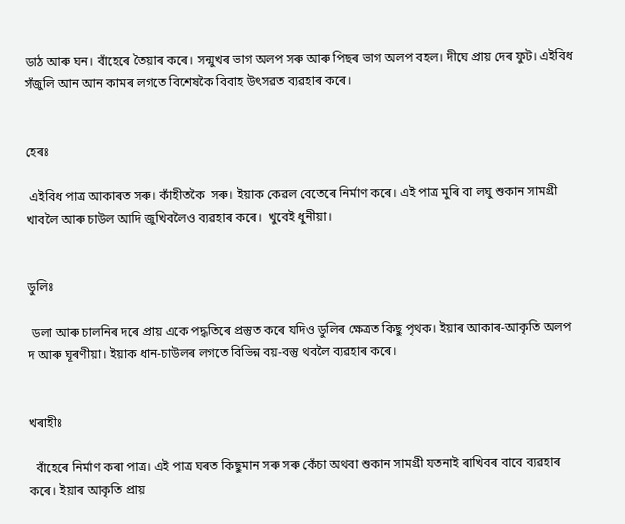ডাঠ আৰু ঘন। বাঁহেৰে তৈয়াৰ কৰে। সন্মুখৰ ভাগ অলপ সৰু আৰু পিছৰ ভাগ অলপ বহল। দীঘে প্ৰায় দেৰ ফুট। এইবিধ সঁজুলি আন আন কামৰ লগতে বিশেষকৈ বিবাহ উৎসৱত ব্যৱহাৰ কৰে।


হেৰঃ

 এইবিধ পাত্ৰ আকাৰত সৰু। কাঁহীতকৈ  সৰু। ইয়াক কেৱল বেতেৰে নিৰ্মাণ কৰে। এই পাত্ৰ মুৰি বা লঘু শুকান সামগ্ৰী খাবলৈ আৰু চাউল আদি জুখিবলৈও ব্যৱহাৰ কৰে।  খুবেই ধুনীয়া।


ডুলিঃ

 ডলা আৰু চালনিৰ দৰে প্ৰায় একে পদ্ধতিৰে প্ৰস্তুত কৰে যদিও ডুলিৰ ক্ষেত্রত কিছু পৃথক। ইয়াৰ আকাৰ-আকৃতি অলপ দ আৰু ঘূৰণীয়া। ইয়াক ধান-চাউলৰ লগতে বিভিন্ন বয়-বস্তু থবলৈ ব্যৱহাৰ কৰে।


খৰাহীঃ

  বাঁহেৰে নিৰ্মাণ কৰা পাত্ৰ। এই পাত্ৰ ঘৰত কিছুমান সৰু সৰু কেঁচা অথবা শুকান সামগ্ৰী যতনাই ৰাখিবৰ বাবে ব্যৱহাৰ কৰে। ইয়াৰ আকৃতি প্ৰায়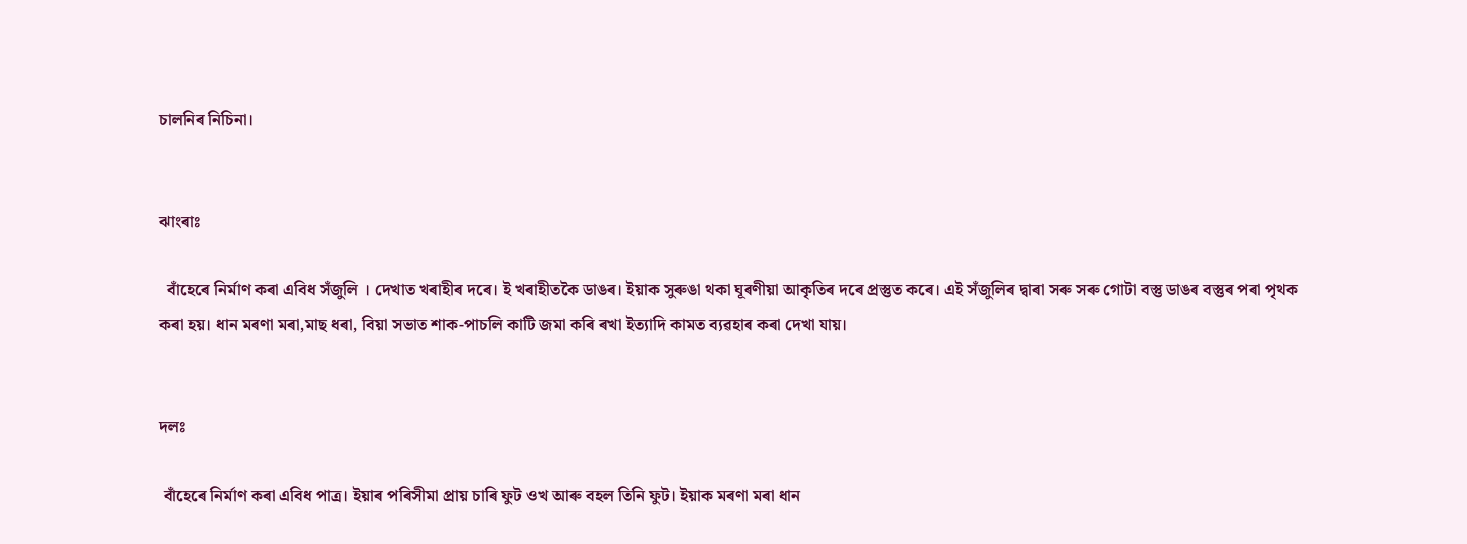চালনিৰ নিচিনা।


ঝাংৰাঃ

  বাঁহেৰে নিৰ্মাণ কৰা এবিধ সঁজুলি । দেখাত খৰাহীৰ দৰে। ই খৰাহীতকৈ ডাঙৰ। ইয়াক সুৰুঙা থকা ঘূৰণীয়া আকৃতিৰ দৰে প্ৰস্তুত কৰে। এই সঁজুলিৰ দ্বাৰা সৰু সৰু গোটা বস্তু ডাঙৰ বস্তুৰ পৰা পৃথক কৰা হয়। ধান মৰণা মৰা,মাছ ধৰা, বিয়া সভাত শাক-পাচলি কাটি জমা কৰি ৰখা ইত্যাদি কামত ব্যৱহাৰ কৰা দেখা যায়।


দলঃ

 বাঁহেৰে নিৰ্মাণ কৰা এবিধ পাত্ৰ। ইয়াৰ পৰিসীমা প্ৰায় চাৰি ফুট ওখ আৰু বহল তিনি ফুট। ইয়াক মৰণা মৰা ধান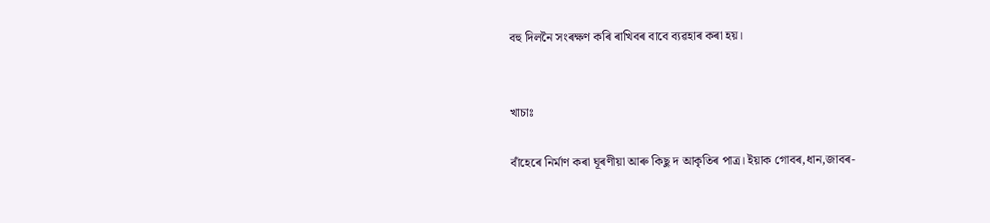বহু দিলনৈ সংৰক্ষণ কৰি ৰাখিবৰ বাবে ব্যৱহাৰ কৰা হয়।


খাচাঃ

বাঁহেৰে নিৰ্মাণ কৰা ঘূৰণীয়া আৰু কিছু দ আকৃতিৰ পাত্ৰ। ইয়াক গোবৰ,ধান,জাবৰ-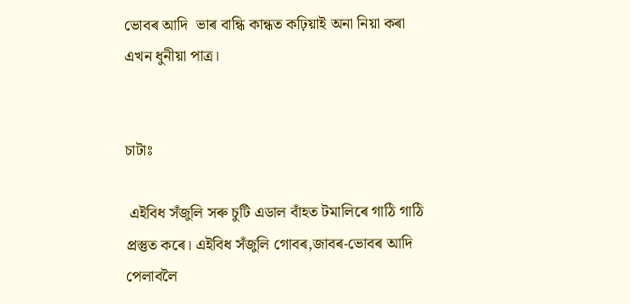ভোবৰ আদি  ভাৰ বান্ধি কান্ধত কঢ়িয়াই অনা নিয়া কৰা এখন ধুনীয়া পাত্ৰ।


চাটাঃ

 এইবিধ সঁজুলি সৰু চুটি এডাল বাঁহত টমালিৰে গাঠি গাঠি প্ৰস্তুত কৰে। এইবিধ সঁজুলি গোবৰ,জাবৰ-ভোবৰ আদি পেলাবলৈ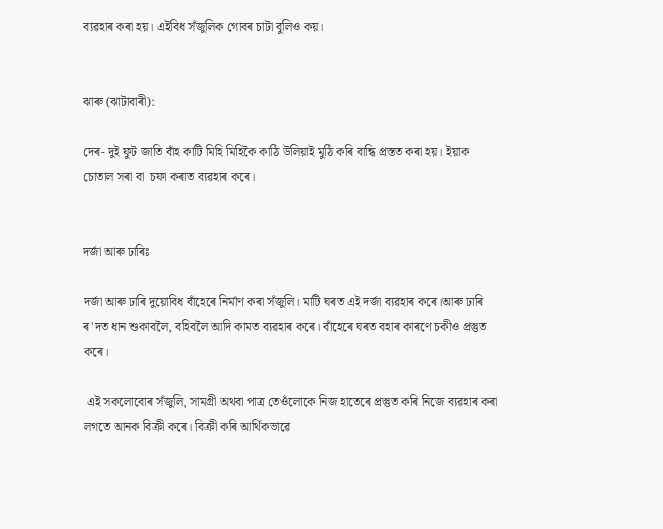ব্যৱহাৰ কৰা হয়। এইবিধ সঁজুলিক গোবৰ চাটা বুলিও কয়।


ঝাৰু (ঝাটাবাৰী):

দেৰ- দুই ফুট জাতি বাঁহ কাটি মিহি মিহিকৈ কাঠি উলিয়াই মুঠি কৰি বান্ধি প্ৰস্তত কৰা হয়। ইয়াক চোতাল সৰা বা  চফা কৰাত ব্যৱহাৰ কৰে।


দৰ্জা আৰু ঢাৰিঃ

দৰ্জা আৰু ঢাৰি দুয়োবিধ বাঁহেৰে নিৰ্মাণ কৰা সঁজুলি। মাটি ঘৰত এই দৰ্জা ব্যৱহাৰ কৰে।আৰু ঢাৰি ৰ'দত ধান শুকাবলৈ, বহিবলৈ আদি কামত ব্যৱহাৰ কৰে। বাঁহেৰে ঘৰত বহাৰ কাৰণে চকীও প্ৰস্তুত কৰে।

 এই সকলোবোৰ সঁজুলি, সামগ্ৰী অথবা পাত্ৰ তেওঁলোকে নিজ হাতেৰে প্ৰস্তুত কৰি নিজে ব্যৱহাৰ কৰা লগতে আনক বিক্ৰী কৰে। বিক্ৰী কৰি আৰ্থিকভাৱে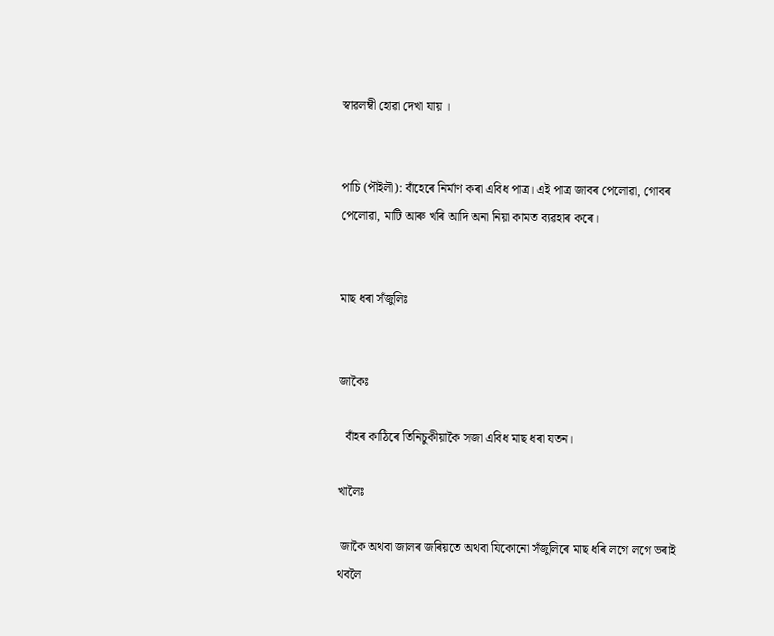স্বাৱলম্বী হোৱা দেখা যায় ।


পাচি (পৗইলৗ): বাঁহেৰে নিৰ্মাণ কৰা এবিধ পাত্ৰ। এই পাত্ৰ জাবৰ পেলোৱা, গোবৰ পেলোৱা, মাটি আৰু খৰি আদি অনা নিয়া কামত ব্যৱহাৰ কৰে।


মাছ ধৰা সঁজুলিঃ


জাকৈঃ

  বাঁহৰ কাঠিৰে তিনিচুকীয়াকৈ সজা এবিধ মাছ ধৰা যতন।

খালৈঃ

 জাকৈ অথবা জালৰ জৰিয়তে অথবা যিকোনো সঁজুলিৰে মাছ ধৰি লগে লগে ভৰাই থবলৈ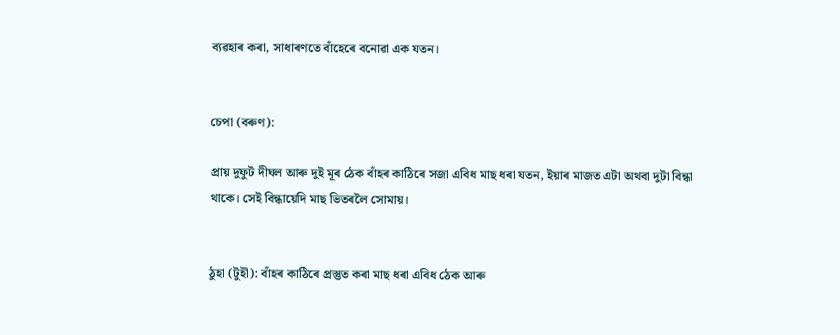ব্যৱহাৰ কৰা, সাধাৰণতে বাঁহেৰে বনোৱা এক যতন।


চেপা (বৰুণ):

প্ৰায় দুফুট দীঘল আৰু দুই মূৰ ঠেক বাঁহৰ কাঠিৰে সজা এবিধ মাছ ধৰা যতন, ইয়াৰ মাজত এটা অথবা দুটা বিন্ধা থাকে। সেই বিন্ধায়েদি মাছ ভিতৰলৈ সোমায়।


ঠুহা (টুহৗ): বাঁহৰ কাঠিৰে প্ৰস্তুত কৰা মাছ ধৰা এবিধ ঠেক আৰু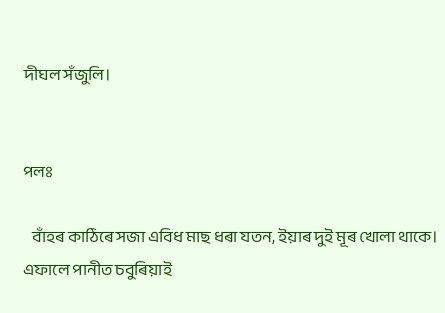দীঘল সঁজুলি।


পলঃ

   বাঁহৰ কাঠিৰে সজা এবিধ মাছ ধৰা যতন, ইয়াৰ দুই মূৰ খোলা থাকে। এফালে পানীত চবুৰিয়াই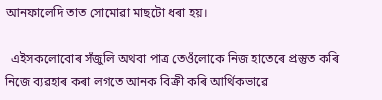আনফালেদি তাত সোমোৱা মাছটো ধৰা হয়।

  এইসকলোবোৰ সঁজুলি অথবা পাত্ৰ তেওঁলোকে নিজ হাতেৰে প্ৰস্তুত কৰি নিজে ব্যৱহাৰ কৰা লগতে আনক বিক্ৰী কৰি আৰ্থিকভাৱে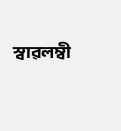স্বাৱলম্বী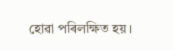হোৱা পৰিলক্ষিত হয়।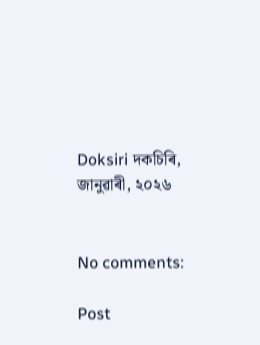Doksiri দকচিৰি, জানুৱাৰী, ২০২৬


No comments:

Post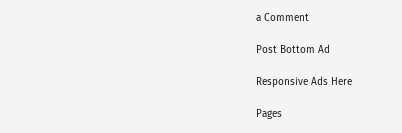a Comment

Post Bottom Ad

Responsive Ads Here

Pages